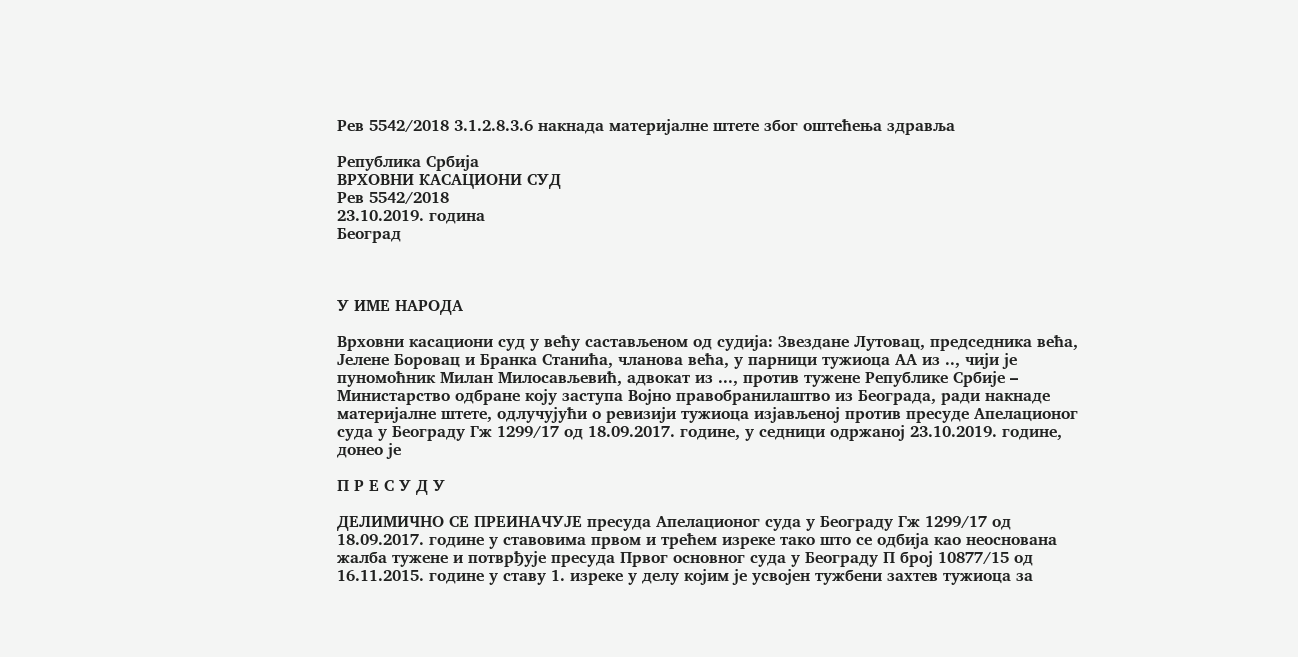Рев 5542/2018 3.1.2.8.3.6 накнада материјалне штете због оштећења здравља

Република Србија
ВРХОВНИ КАСАЦИОНИ СУД
Рев 5542/2018
23.10.2019. година
Београд



У ИМЕ НАРОДА

Врховни касациони суд у већу састављеном од судија: Звездане Лутовац, председника већа, Јелене Боровац и Бранка Станића, чланова већа, у парници тужиоца АА из .., чији је пуномоћник Милан Милосављевић, адвокат из ..., против тужене Републике Србије – Министарство одбране коју заступа Војно правобранилаштво из Београда, ради накнаде материјалне штете, одлучујући о ревизији тужиоца изјављеној против пресуде Апелационог суда у Београду Гж 1299/17 од 18.09.2017. године, у седници одржаној 23.10.2019. године, донео је

П Р Е С У Д У

ДЕЛИМИЧНО СЕ ПРЕИНАЧУЈЕ пресуда Апелационог суда у Београду Гж 1299/17 од 18.09.2017. године у ставовима првом и трећем изреке тако што се одбија као неоснована жалба тужене и потврђује пресуда Првог основног суда у Београду П број 10877/15 од 16.11.2015. године у ставу 1. изреке у делу којим је усвојен тужбени захтев тужиоца за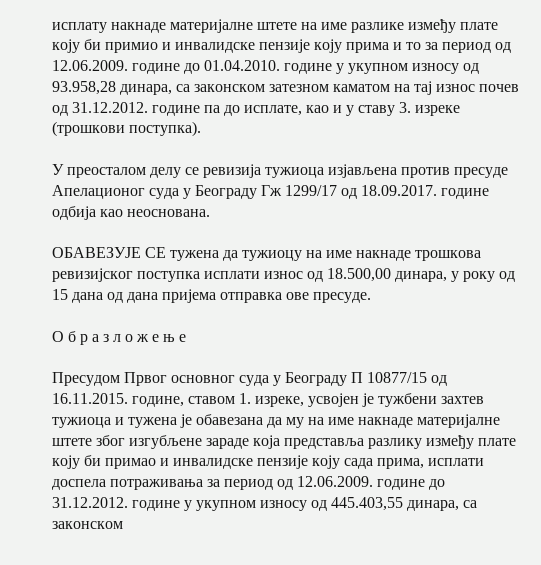исплату накнаде материјалне штете на име разлике између плате коју би примио и инвалидске пензије коју прима и то за период од 12.06.2009. године до 01.04.2010. године у укупном износу од 93.958,28 динара, са законском затезном каматом на тај износ почев од 31.12.2012. године па до исплате, као и у ставу 3. изреке (трошкови поступка).

У преосталом делу се ревизија тужиоца изјављена против пресуде Апелационог суда у Београду Гж 1299/17 од 18.09.2017. године одбија као неоснована.

ОБАВЕЗУЈЕ СЕ тужена да тужиоцу на име накнаде трошкова ревизијског поступка исплати износ од 18.500,00 динара, у року од 15 дана од дана пријема отправка ове пресуде.

О б р а з л о ж е њ е

Пресудом Првог основног суда у Београду П 10877/15 од 16.11.2015. године, ставом 1. изреке, усвојен је тужбени захтев тужиоца и тужена је обавезана да му на име накнаде материјалне штете због изгубљене зараде која представља разлику између плате коју би примао и инвалидске пензије коју сада прима, исплати доспела потраживања за период од 12.06.2009. године до 31.12.2012. године у укупном износу од 445.403,55 динара, са законском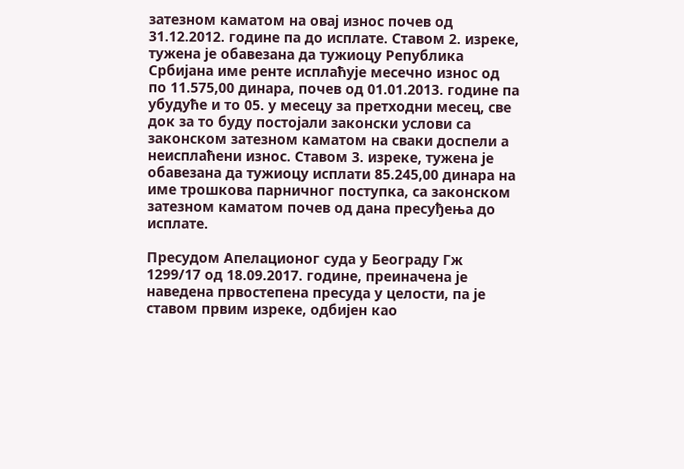затезном каматом на овај износ почев од 31.12.2012. године па до исплате. Ставом 2. изреке, тужена је обавезана да тужиоцу Република Србијана име ренте исплаћује месечно износ од по 11.575,00 динара, почев од 01.01.2013. године па убудуће и то 05. у месецу за претходни месец, све док за то буду постојали законски услови са законском затезном каматом на сваки доспели а неисплаћени износ. Ставом 3. изреке, тужена је обавезана да тужиоцу исплати 85.245,00 динара на име трошкова парничног поступка, са законском затезном каматом почев од дана пресуђења до исплате.

Пресудом Апелационог суда у Београду Гж 1299/17 од 18.09.2017. године, преиначена је наведена првостепена пресуда у целости, па је ставом првим изреке, одбијен као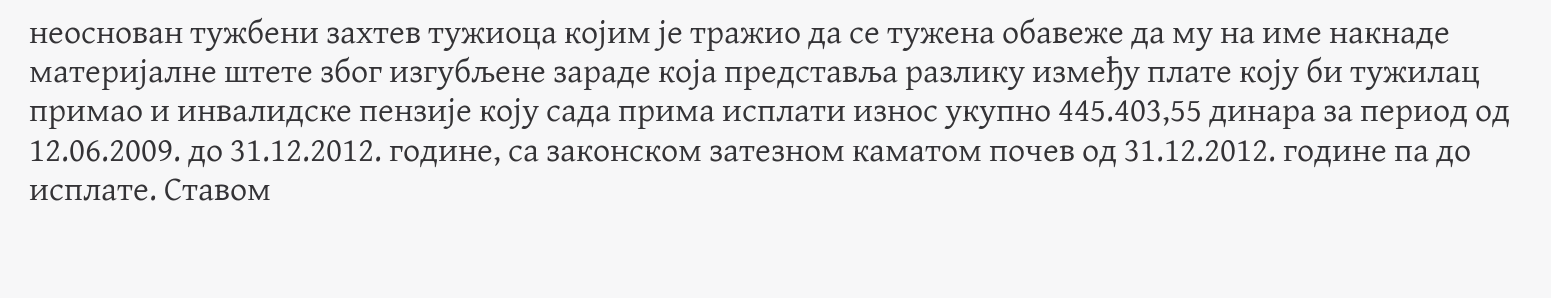неоснован тужбени захтев тужиоца којим је тражио да се тужена обавеже да му на име накнаде материјалне штете због изгубљене зараде која представља разлику између плате коју би тужилац примао и инвалидске пензије коју сада прима исплати износ укупно 445.403,55 динара за период од 12.06.2009. до 31.12.2012. године, са законском затезном каматом почев од 31.12.2012. године па до исплате. Ставом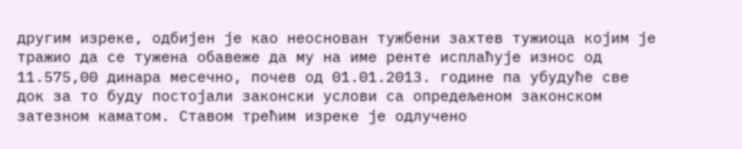другим изреке, одбијен је као неоснован тужбени захтев тужиоца којим је тражио да се тужена обавеже да му на име ренте исплаћује износ од 11.575,00 динара месечно, почев од 01.01.2013. године па убудуће све док за то буду постојали законски услови са опредељеном законском затезном каматом. Ставом трећим изреке је одлучено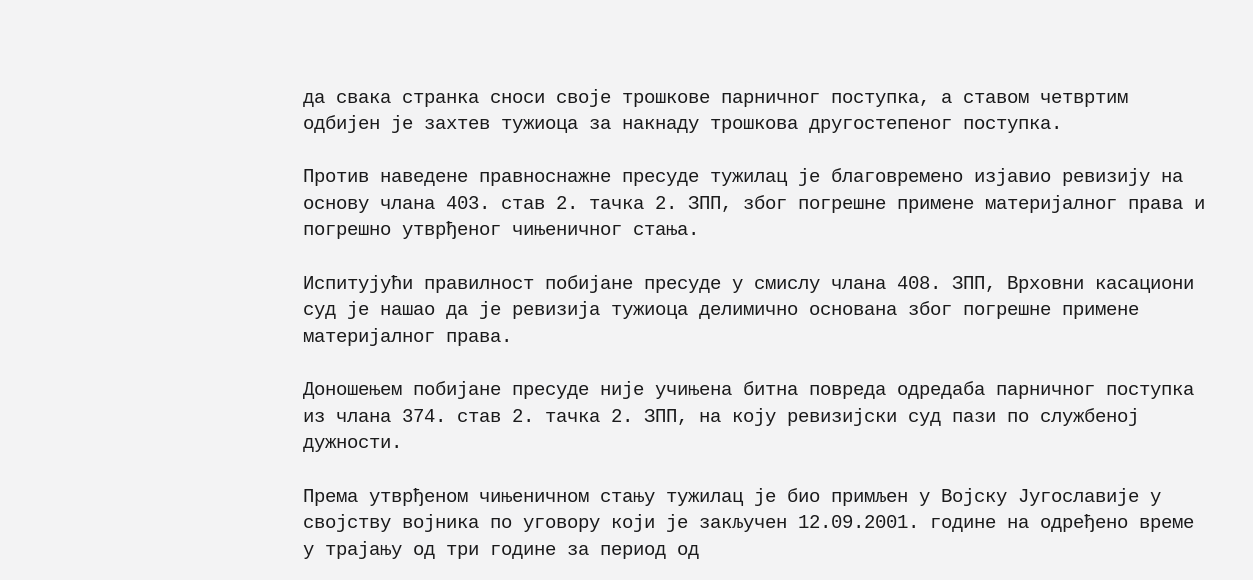да свака странка сноси своје трошкове парничног поступка, а ставом четвртим одбијен је захтев тужиоца за накнаду трошкова другостепеног поступка.

Против наведене правноснажне пресуде тужилац је благовремено изјавио ревизију на основу члана 403. став 2. тачка 2. ЗПП, због погрешне примене материјалног права и погрешно утврђеног чињеничног стања.

Испитујући правилност побијане пресуде у смислу члана 408. ЗПП, Врховни касациони суд је нашао да је ревизија тужиоца делимично основана због погрешне примене материјалног права.

Доношењем побијане пресуде није учињена битна повреда одредаба парничног поступка из члана 374. став 2. тачка 2. ЗПП, на коју ревизијски суд пази по службеној дужности.

Према утврђеном чињеничном стању тужилац је био примљен у Војску Југославије у својству војника по уговору који је закључен 12.09.2001. године на одређено време у трајању од три године за период од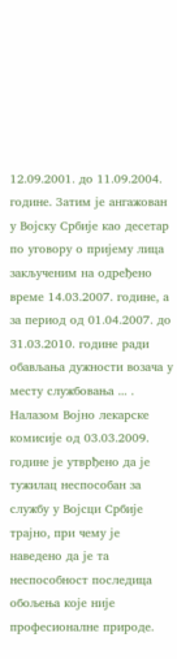12.09.2001. до 11.09.2004. године. Затим је ангажован у Војску Србије као десетар по уговору о пријему лица закљученим на одређено време 14.03.2007. године, а за период од 01.04.2007. до 31.03.2010. године ради обављања дужности возача у месту службовања ... . Налазом Војно лекарске комисије од 03.03.2009. године је утврђено да је тужилац неспособан за службу у Војсци Србије трајно, при чему је наведено да је та неспособност последица обољења које није професионалне природе.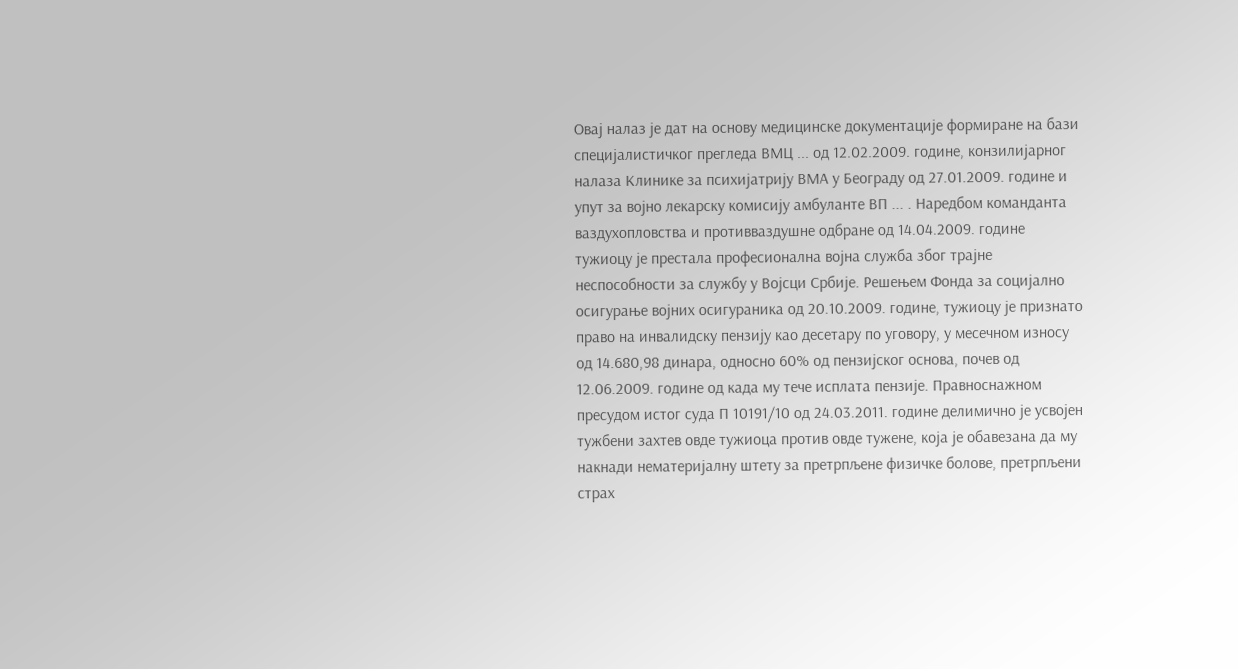Овај налаз је дат на основу медицинске документације формиране на бази специјалистичког прегледа ВМЦ ... од 12.02.2009. године, конзилијарног налаза Клинике за психијатрију ВМА у Београду од 27.01.2009. године и упут за војно лекарску комисију амбуланте ВП ... . Наредбом команданта ваздухопловства и противваздушне одбране од 14.04.2009. године тужиоцу је престала професионална војна служба због трајне неспособности за службу у Војсци Србије. Решењем Фонда за социјално осигурање војних осигураника од 20.10.2009. године, тужиоцу је признато право на инвалидску пензију као десетару по уговору, у месечном износу од 14.680,98 динара, односно 60% од пензијског основа, почев од 12.06.2009. године од када му тече исплата пензије. Правноснажном пресудом истог суда П 10191/10 од 24.03.2011. године делимично је усвојен тужбени захтев овде тужиоца против овде тужене, која је обавезана да му накнади нематеријалну штету за претрпљене физичке болове, претрпљени страх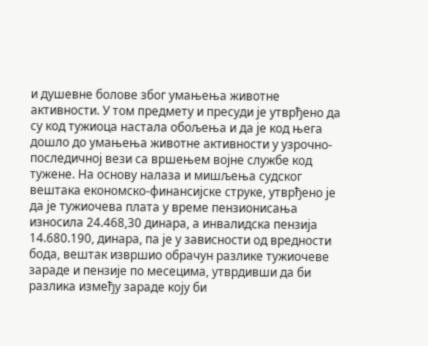и душевне болове због умањења животне активности. У том предмету и пресуди је утврђено да су код тужиоца настала обољења и да је код њега дошло до умањења животне активности у узрочно-последичној вези са вршењем војне службе код тужене. На основу налаза и мишљења судског вештака економско-финансијске струке, утврђено је да је тужиочева плата у време пензионисања износила 24.468,30 динара, а инвалидска пензија 14.680.190, динара, па је у зависности од вредности бода, вештак извршио обрачун разлике тужиочеве зараде и пензије по месецима, утврдивши да би разлика између зараде коју би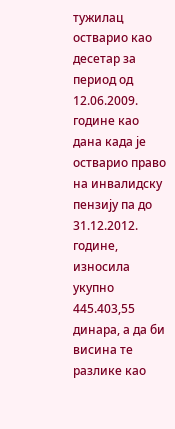тужилац остварио као десетар за период од 12.06.2009. године као дана када је остварио право на инвалидску пензију па до 31.12.2012. године, износила укупно 445.403,55 динара, а да би висина те разлике као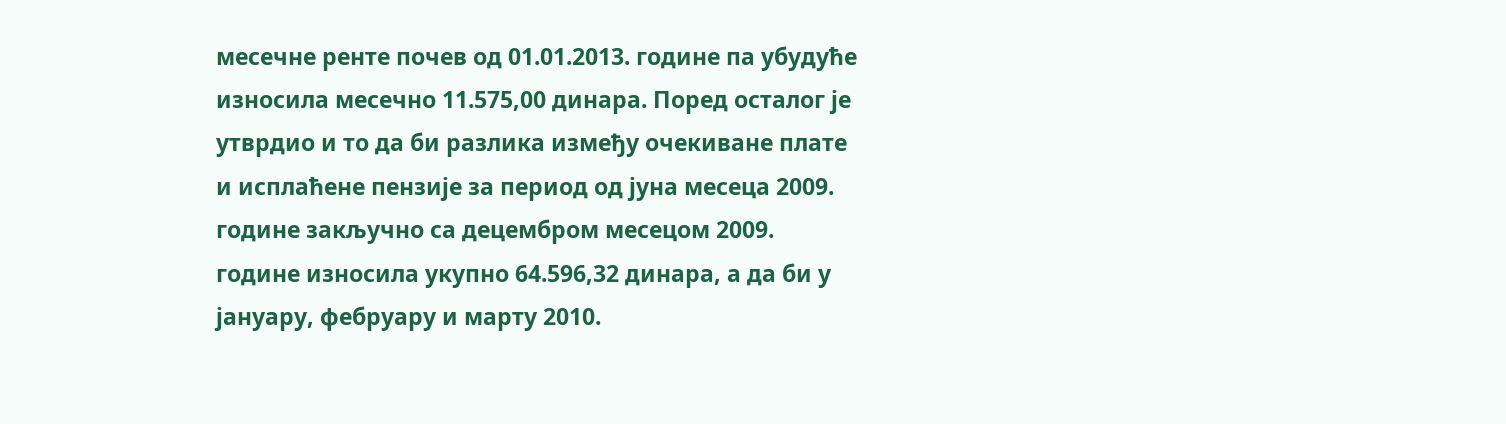месечне ренте почев од 01.01.2013. године па убудуће износила месечно 11.575,00 динара. Поред осталог је утврдио и то да би разлика између очекиване плате и исплаћене пензије за период од јуна месеца 2009. године закључно са децембром месецом 2009. године износила укупно 64.596,32 динара, а да би у јануару, фебруару и марту 2010.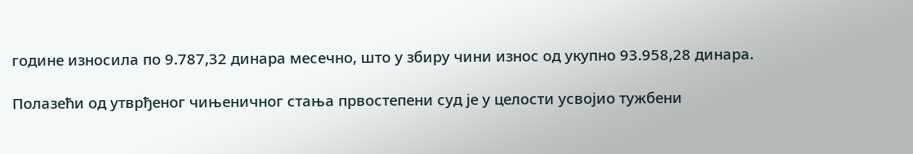године износила по 9.787,32 динара месечно, што у збиру чини износ од укупно 93.958,28 динара.

Полазећи од утврђеног чињеничног стања првостепени суд је у целости усвојио тужбени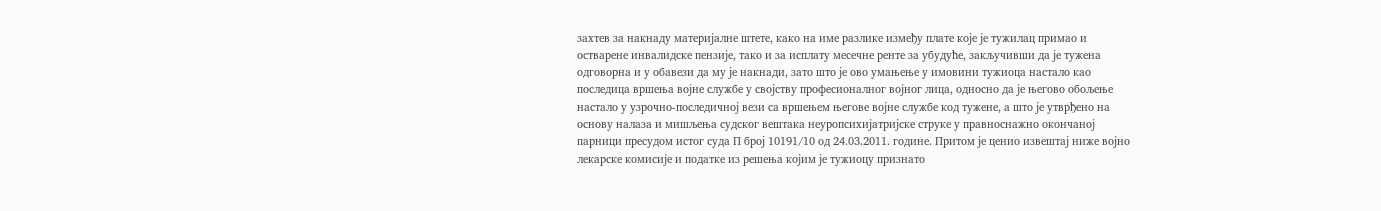захтев за накнаду материјалне штете, како на име разлике између плате које је тужилац примао и остварене инвалидске пензије, тако и за исплату месечне ренте за убудуће, закључивши да је тужена одговорна и у обавези да му је накнади, зато што је ово умањење у имовини тужиоца настало као последица вршења војне службе у својству професионалног војног лица, односно да је његово обољење настало у узрочно-последичној вези са вршењем његове војне службе код тужене, а што је утврђено на основу налаза и мишљења судског вештака неуропсихијатријске струке у правноснажно окончаној парници пресудом истог суда П број 10191/10 од 24.03.2011. године. Притом је ценио извештај ниже војно лекарске комисије и податке из решења којим је тужиоцу признато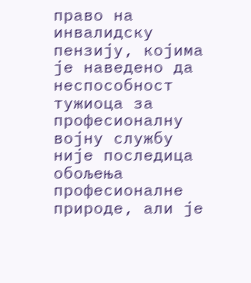право на инвалидску пензију, којима је наведено да неспособност тужиоца за професионалну војну службу није последица обољења професионалне природе, али је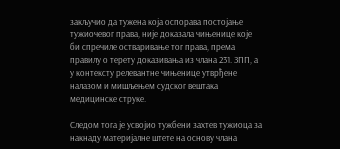закључио да тужена која оспорава постојање тужиочевог права, није доказала чињенице које би спречиле остваривање тог права, према правилу о терету доказивања из члана 231. ЗПП, а у контексту релевантне чињенице утврђене налазом и мишљењем судског вештака медицинске струке.

Следом тога је усвојио тужбени захтев тужиоца за накнаду материјалне штете на основу члана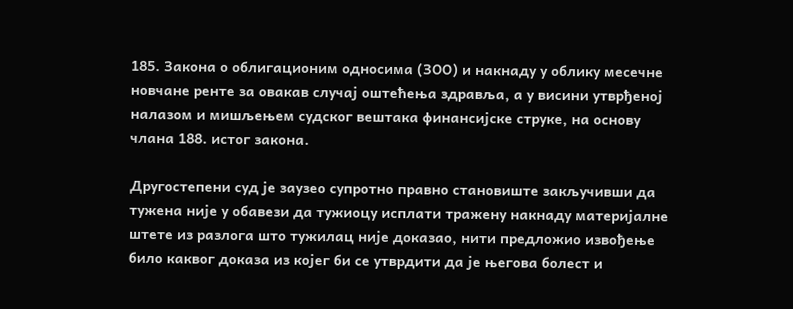185. Закона о облигационим односима (ЗОО) и накнаду у облику месечне новчане ренте за овакав случај оштећења здравља, а у висини утврђеној налазом и мишљењем судског вештака финансијске струке, на основу члана 188. истог закона.

Другостепени суд је заузео супротно правно становиште закључивши да тужена није у обавези да тужиоцу исплати тражену накнаду материјалне штете из разлога што тужилац није доказао, нити предложио извођење било каквог доказа из којег би се утврдити да је његова болест и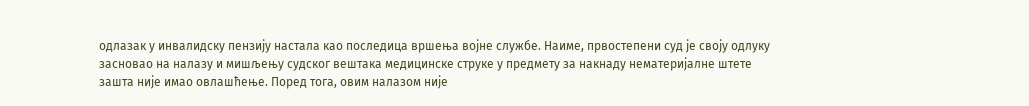одлазак у инвалидску пензију настала као последица вршења војне службе. Наиме, првостепени суд је своју одлуку засновао на налазу и мишљењу судског вештака медицинске струке у предмету за накнаду нематеријалне штете зашта није имао овлашћење. Поред тога, овим налазом није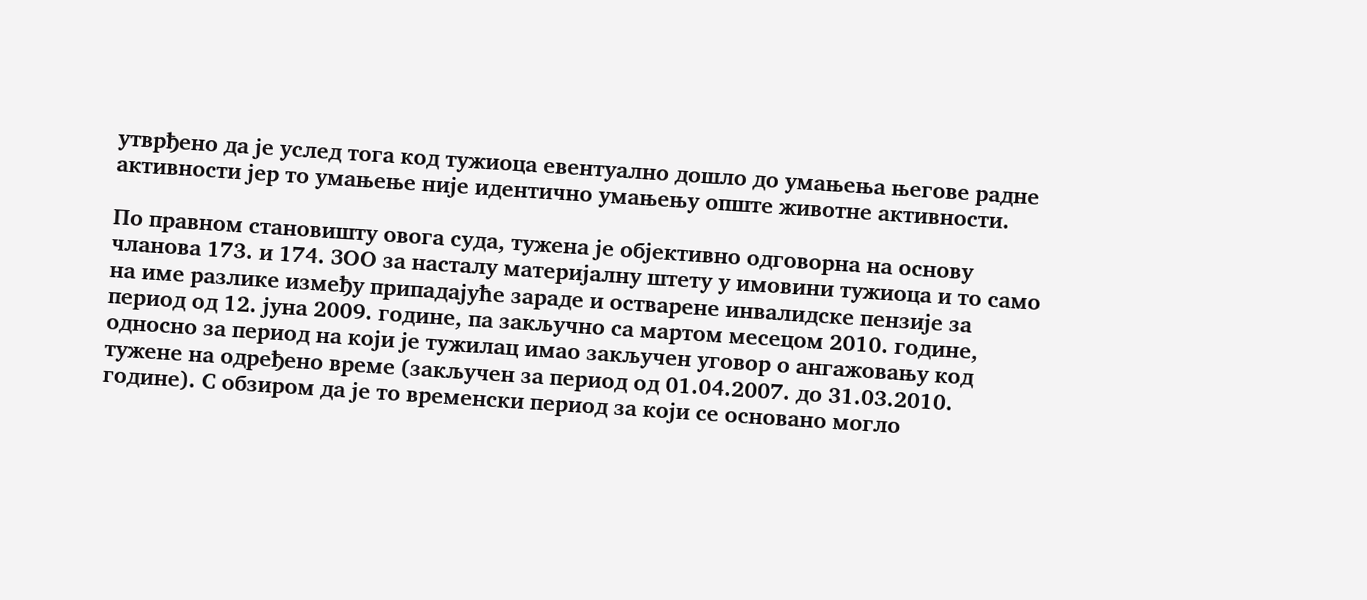утврђено да је услед тога код тужиоца евентуално дошло до умањења његове радне активности јер то умањење није идентично умањењу опште животне активности.

По правном становишту овога суда, тужена је објективно одговорна на основу чланова 173. и 174. ЗОО за насталу материјалну штету у имовини тужиоца и то само на име разлике између припадајуће зараде и остварене инвалидске пензије за период од 12. јуна 2009. године, па закључно са мартом месецом 2010. године, односно за период на који је тужилац имао закључен уговор о ангажовању код тужене на одређено време (закључен за период од 01.04.2007. до 31.03.2010. године). С обзиром да је то временски период за који се основано могло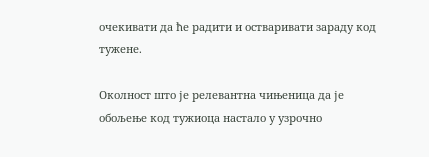очекивати да ће радити и остваривати зараду код тужене.

Околност што је релевантна чињеница да је обољење код тужиоца настало у узрочно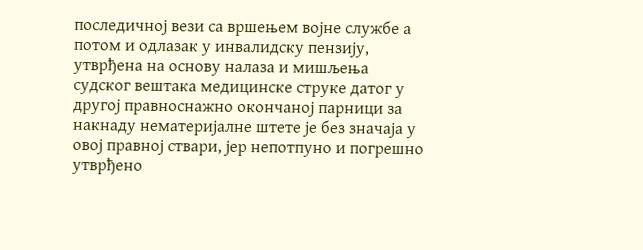последичној вези са вршењем војне службе а потом и одлазак у инвалидску пензију, утврђена на основу налаза и мишљења судског вештака медицинске струке датог у другој правноснажно окончаној парници за накнаду нематеријалне штете је без значаја у овој правној ствари, јер непотпуно и погрешно утврђено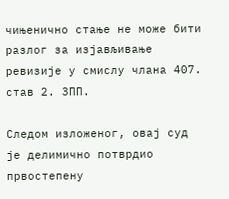чињенично стање не може бити разлог за изјављивање ревизије у смислу члана 407. став 2. ЗПП.

Следом изложеног, овај суд је делимично потврдио првостепену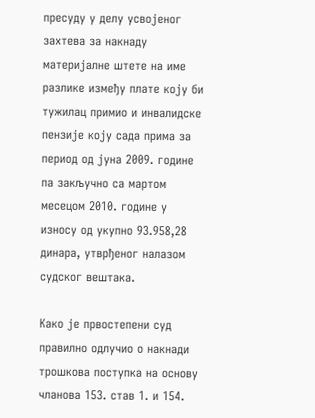пресуду у делу усвојеног захтева за накнаду материјалне штете на име разлике између плате коју би тужилац примио и инвалидске пензије коју сада прима за период од јуна 2009. године па закључно са мартом месецом 2010. године у износу од укупно 93.958,28 динара, утврђеног налазом судског вештака.

Како је првостепени суд правилно одлучио о накнади трошкова поступка на основу чланова 153. став 1. и 154.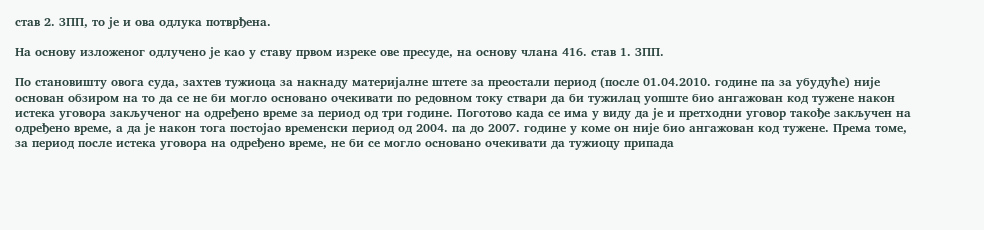став 2. ЗПП, то је и ова одлука потврђена.

На основу изложеног одлучено је као у ставу првом изреке ове пресуде, на основу члана 416. став 1. ЗПП.

По становишту овога суда, захтев тужиоца за накнаду материјалне штете за преостали период (после 01.04.2010. године па за убудуће) није основан обзиром на то да се не би могло основано очекивати по редовном току ствари да би тужилац уопште био ангажован код тужене након истека уговора закљученог на одређено време за период од три године. Поготово када се има у виду да је и претходни уговор такође закључен на одређено време, а да је након тога постојао временски период од 2004. па до 2007. године у коме он није био ангажован код тужене. Према томе, за период после истека уговора на одређено време, не би се могло основано очекивати да тужиоцу припада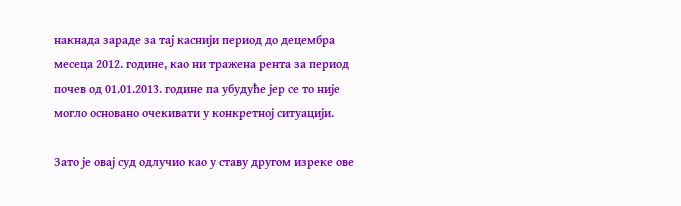накнада зараде за тај каснији период до децембра месеца 2012. године, као ни тражена рента за период почев од 01.01.2013. године па убудуће јер се то није могло основано очекивати у конкретној ситуацији.

Зато је овај суд одлучио као у ставу другом изреке ове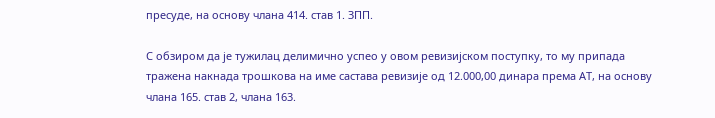пресуде, на основу члана 414. став 1. ЗПП.

С обзиром да је тужилац делимично успео у овом ревизијском поступку, то му припада тражена накнада трошкова на име састава ревизије од 12.000,00 динара према АТ, на основу члана 165. став 2, члана 163.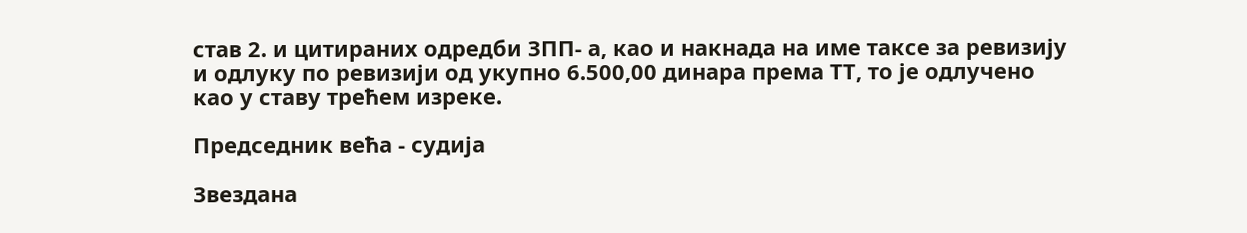став 2. и цитираних одредби ЗПП- а, као и накнада на име таксе за ревизију и одлуку по ревизији од укупно 6.500,00 динара према ТТ, то је одлучено као у ставу трећем изреке.

Председник већа - судија

Звездана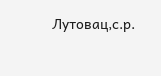Лутовац,с.р.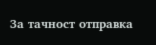За тачност отправка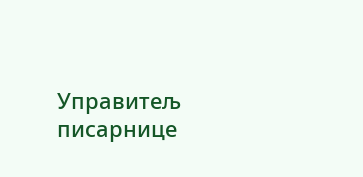Управитељ писарнице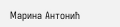Марина Антонић